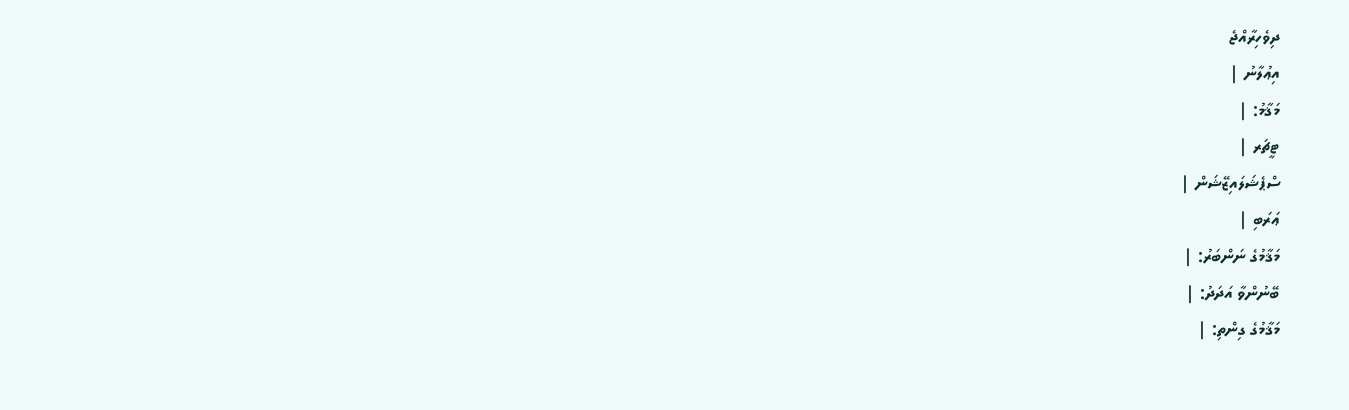ދިވެހިރާއްޖެ
އިޢުލާނު |
މަޤާމު: |
ޓީޗަރ |
ސްޕެޝަލައިޒޭޝަން |
ޢަރަބި |
މަޤާމުގެ ނަންބަރު: |
ބޭނުންވާ އަދަދު: |
މަޤާމުގެ ގިންތި: |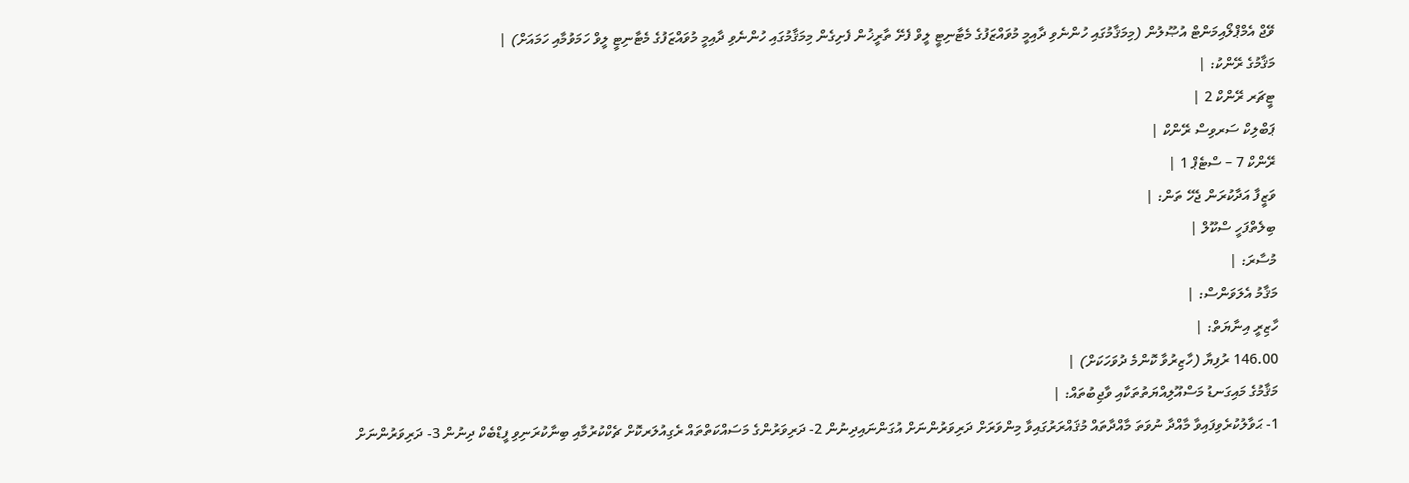ވޭޖް އެމްޕްލޯއިމަންޓް އުޞޫލުން (މިމަޤާމުގައި ހުންނެވި ދާއިމީ މުވައްޒަފުގެ މެޓާނިޓީ ލީވް ފެށޭ ތާރީޚުން ފެށިގެން މިމަޤާމުގައި ހުންނެވި ދާއިމީ މުވައްޒަފުގެ މެޓާނިޓީ ލީވް ހަމަވުމާއި ހަމައަށް) |
މަޤާމުގެ ރޭންކު: |
ޓީޗަރ ރޭންކް 2 |
ޕަބްލިކް ސަރވިސް ރޭންކް |
ރޭންކް 7 – ސްޓެޕް 1 |
ވަޒީފާ އަދާކުރަން ޖެހޭ ތަން: |
ބިލެތްފަހީ ސްކޫލް |
މުސާރަ: |
މަޤާމު އެލަވަންސް: |
ހާޒިރީ އިނާޔަތް: |
146.00 ރުފިޔާ (ހާޒިރުވާ ކޮންމެ ދުވަހަކަށް) |
މަޤާމުގެ މައިގަނޑު މަސްއޫލިއްޔަތުތަކާއި ވާޖިބުތައް: |
1- ޙަވާލުކުރެވިފައިވާ މާއްދާ ނުވަތަ މާއްދާތައް މުޤައްރަރުގައިވާ މިންވަރަށް ދަރިވަރުންނަށް އުގަންނައިދިނުން 2- ދަރިވަރުންގެ މަސައްކަތްތައް ރެގިއުލަރކޮށް ޗެކްކުރުމާއި ބިނާކުރަނިވި ފީޑްބެކް ދިނުން 3- ދަރިވަރުންނަށް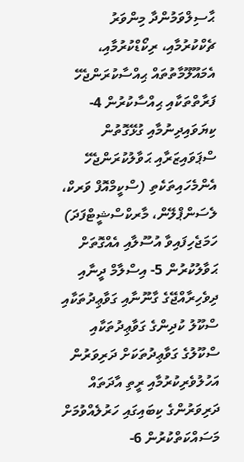ޙާސިލްވަމުންދާ މިންވަރު ޗެކްކުރުމާއި، ރިކޯޑްކުރުމާއި، އެމައޫލޫމާތުތައް ޙިއްސާކުރަންޖެހޭ ފަރާތްތަކާއި ޙިއްސާކުރުން 4- ކިޔަވައިދިނުމާއި ގުޅޭގޮތުން ސްޕަވައިޒަރާއި ޙަވާލުކުރަންޖެހޭ އެންމެހައިތަކެތި (ސްކީމްއޮފް ވަރކް، ލެސަންޕްލޭން، މާރކްސްޝީޓްފަދަ) ހަމަޖެހިފައިވާ އުސޫލާއި އެއްގޮތަށް ޙަވާލުކުރުން 5- އިސްލާމް ދީނާއި ދިވެހިރާއްޖޭގެ ގާނޫނާއި ގަވާޢިދުތަކާއި ސްކޫލު ކުދިންގެ ގަވާޢިދުތަކާއި ސްކޫލުގެ ގަވާޢިދުތަކަށް ދަރިވަރުން އަހުލުވެރިކުރުމާއި ރީތި އާދަތައް ދަރިވަރުންގެ ކިބައިގައި ހަރުލެއްވުމަށް މަސައްކަތްކުރުން 6-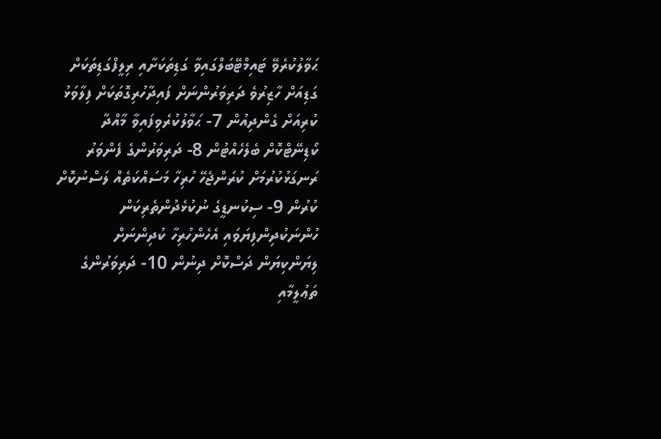ޙަވާލުކުރެވޭ ޓައިމްޓޭބަލްގައިވާ ގަޑިތަކަށާއި ރިލީފްގަޑިތަކަށް ގަޑިއަށް ހާޒިރުވެ ދަރިވަރުންނަށް ފައިދާހުރިގޮތަކަށް ފިލާވަޅު ކުރިއަށް ގެންދިއުން 7- ޙަވާލުކުރެވިފައިވާ މާއްދާ ކޯޑިނޭޓްކޮށް ބެލެހެއްޓުން 8- ދަރިވަރުންގެ ފެންވަރު ރަނގަޅުކުރުމަށް ކުރަންޖެހޭ ހުރިހާ މަސައްކަތެއް ލަސްނުކޮށް ކުރުން 9- ސިކުނޑީގެ ނުކުޅެދުންތެރިކަން ހުންނަކުދިންފިޔަވައި އެހެންހުރިހާ ކުދިންނަށް ލިޔަންކިޔަން ދަސްކޮށް ދިނުން 10- ދަރިވަރުންގެ ތަޢުލީމާއި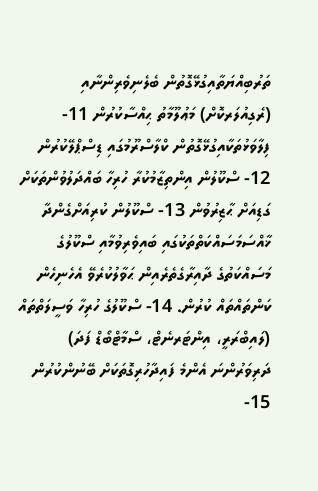ތަރުބިއްޔަތާއިގުޅޭގޮތުން ބެލެނިވެރިންނާއި (ރެގިއުލަރކޮށް) މަޢުލޫމާތު ޙިއްސާކުރުން 11- ފިލާވަޅުތަކާއިގުޅޭގޮތުން ކްލާސްރޫމުގައި ޑިސްޕްލޭކުރުން 12- ސްކޫލުން އިންތިޒާމުކުރާ ހުރިހާ ބައްދަލުވުންތަކަށް ގަޑިއަށް ޙާޒިރުވުން 13- ސްކޫލުން ކުރިއަށްގެންދާ ޚާއްސަމަސައްކަތްތަކުގައި ބައިވެރިވުމާއި ސްކޫލުގެ މަސައްކަތުގެ ދާއިރާގެތެރެއިން ޙަވާލުކުރެވޭ އެހެނިހެން ކަންތައްތައް ކުރުން. 14- ސްކޫލުގެ ހުރިހާ ވަސީލަތްތައް (ލައިބްރަރީ، އިންޓަރނެޓް، ސްމާޓްބޯޑް ފަދަ) ދަރިވަރުންނަ އެންމެ ފައިދާހުރިގޮތަކަށް ބޭނުންކުރުން 15-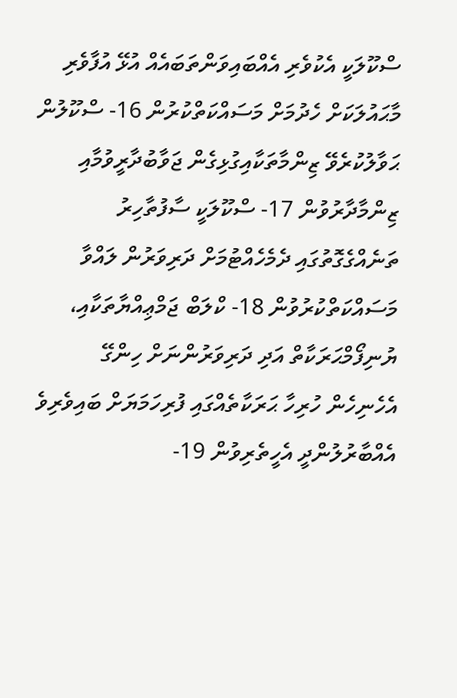ސްކޫލަކީ އެކުވެރި އެއްބައިވަންތަބައެއް އުޅޭ އުފާވެރި މާޙައުލަކަށް ހެދުމަށް މަސައްކަތްކުރުން 16- ސްކޫލުން ޙަވާލުކުރެވޭ ޒިންމާތަކާއިގުޅިގެން ޖަވާބުދާރީވުމާއި ޒިންމާދާރުވުން 17- ސްކޫލަކީ ސާފުތާހިރު ތަނެއްގެގޮތުގައި ދެމެހެއްޓުމަށް ދަރިވަރުން ލައްވާ މަސައްކަތްކުރުވުން 18- ކްލަބް ޖަމްޢިއްޔާތަކާއި، ޔުނިފޯމްޙަރަކާތް އަދި ދަރިވަރުންނަށް ހިންގޭ އެހެނިހެން ހުރިހާ ޙަރަކާތެއްގައި ފުރިހަމަޔަށް ބައިވެރިވެ އެއްބާރުލުންދީ އެހީތެރިވުން 19-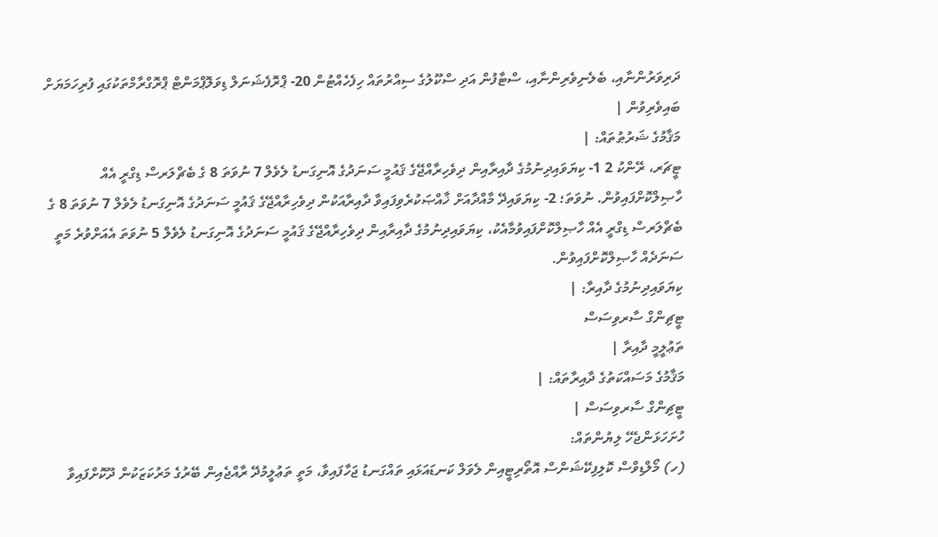ދަރިވަރުންނާއި، ބެލެނިވެރިންނާއި، ސްޓާފުން އަދި ސްކޫލުގެ ސިއްރުތައް ހިފެހެއްޓުން 20- ޕްރޮފެޝަނަލް ޑިވަލޮޕްމަންޓް ޕްރޮގްރާމްތަކުގައި ފުރިހަމަޔަށް ބައިވެރިވުން |
މަޤާމުގެ ޝަރުޠުތައް: |
ޓީޗަރ، ރޭންކު 2 1- ކިޔަވައިދިނުމުގެ ދާއިރާއިން ދިވެހިރާއްޖޭގެ ޤައުމީ ސަނަދުގެ އޮނިގަނޑު ލެވެލް 7 ނުވަތަ 8 ގެ ބެޗްލަރސް ޑިގްރީ އެއް ހާޞިލްކޮށްފައިވުން. ނުވަތަ؛ 2- ކިޔަވައިދޭ މާއްދާއަށް ޚާއްޞަކުރެވިފައިވާ ދާއިރާއަކުން ދިވެހިރާއްޖޭގެ ޤައުމީ ސަނަދުގެ އޮނިގަނޑު ލެވެލް 7 ނުވަތަ 8 ގެ ބެޗްލަރސް ޑިގްރީ އެއް ހާޞިލްކޮށްފައިވުމާއެކު، ކިޔަވައިދިނުމުގެ ދާއިރާއިން ދިވެހިރާއްޖޭގެ ޤައުމީ ސަނަދުގެ އޮނިގަނޑު ލެވެލް 5 ނުވަތަ އެއަށްވުރެ މަތީ ސަނަދެއް ހާޞިލްކޮށްފައިވުން.
ކިޔަވައިދިނުމުގެ ދާއިރާ: |
ޓީޗިންގް ސާރވިސަސް
ތަޢުލީމީ ދާއިރާ |
މަޤާމުގެ މަސައްކަތުގެ ދާއިރާތައް: |
ޓީޗިންގް ސާރވިސަސް |
ހުށަހަޅަންޖެހޭ ލިޔުންތައް:
(ހ) މޯލްޑިވްސް ކޮލިފިކޭޝަންސް އޮތޯރިޓީއިން ލެވަލް ކަނޑައަޅައި ތައްގަނޑު ޖަހާފައިވާ، މަތީ ތަޢުލީމުދޭ ރާއްޖެއިން ބޭރުގެ މަރުކަޒަކުން ދޫކޮށްފައިވާ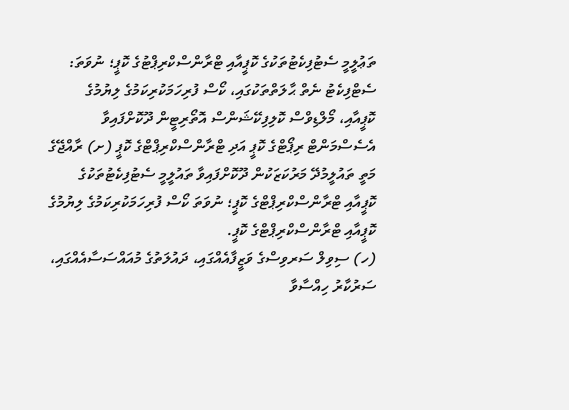ތަޢުލީމީ ސެޓުފިކެޓުތަކުގެ ކޮޕީއާއި ޓްރާންސްކްރިޕްޓުގެ ކޮޕީ؛ ނުވަތަ: ސެޓްފިކެޓު ނެތް ޙާލަތްތަކުގައި، ކޯސް ފުރިހަމަކުރިކަމުގެ ލިޔުމުގެ ކޮޕީއާއި، މޯލްޑިވްސް ކޮލިފިކޭޝަންސް އޮތޯރިޓީން ދޫކޮށްފައިވާ އެސެސްމަންޓް ރިޕޯޓްގެ ކޮޕީ އަދި ޓްރާންސްކްރިޕްޓްގެ ކޮޕީ (ށ) ރާއްޖޭގެ މަތީ ތައުލީމުދޭ މަރުކަޒަކުން ދޫކޮށްފައިވާ ތައުލީމީ ސެޓުފިކެޓުތަކުގެ ކޮޕީއާއި ޓްރާންސްކްރިޕްޓްގެ ކޮޕީ؛ ނުވަތަ ކޯސް ފުރިހަމަކުރިކަމުގެ ލިޔުމުގެ ކޮޕީއާއި ޓްރާންސްކްރިޕްޓްގެ ކޮޕީ.
(ހ) ސިވިލް ސަރވިސްގެ ވަޒީފާއެއްގައި، ދައުލަތުގެ މުއައްސަސާއެއްގައި، ސަރުކާރު ހިއްސާވާ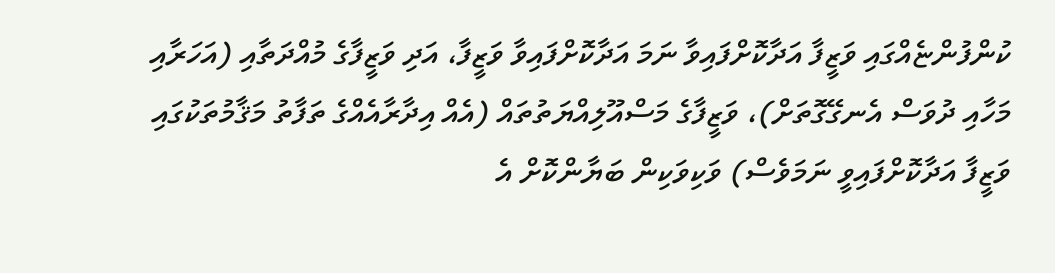ކުންފުންޏެއްގައި ވަޒީފާ އަދާކޮށްފައިވާ ނަމަ އަދާކޮށްފައިވާ ވަޒީފާ، އަދި ވަޒީފާގެ މުއްދަތާއި (އަހަރާއި މަހާއި ދުވަސް އެނގޭގޮތަށް)، ވަޒީފާގެ މަސްއޫލިއްޔަތުތައް (އެއް އިދާރާއެއްގެ ތަފާތު މަޤާމުތަކުގައި ވަޒީފާ އަދާކޮށްފައިވީ ނަމަވެސް) ވަކިވަކިން ބަޔާންކޮށް އެ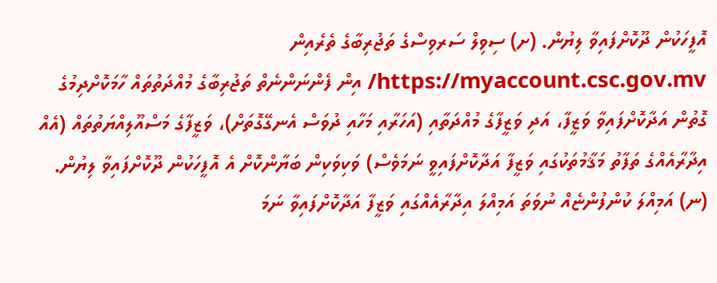އޮފީހަކުން ދޫކޮށްފައިވާ ލިޔުން. (ށ) ސިވިލް ސަރވިސްގެ ތަޖުރިބާގެ ތެރެއިން https://myaccount.csc.gov.mv/ އިން ފެންނަންނެތް ތަޖުރިބާގެ މުއްދަތުތައް ހާމަކޮށްދިމުގެ ގޮތުން އަދާކޮށްފައިވާ ވަޒީފާ، އަދި ވަޒީފާގެ މުއްދަތާއި (އަހަރާއި މަހާއި ދުވަސް އެނގޭގޮތަށް)، ވަޒީފާގެ މަސްއޫލިއްޔަތުތައް (އެއް އިދާރާއެއްގެ ތަފާތު މަޤާމުތަކުގައި ވަޒީފާ އަދާކޮށްފައިވީ ނަމަވެސް) ވަކިވަކިން ބަޔާންކޮށް އެ އޮފީހަކުން ދޫކޮށްފައިވާ ލިޔުން. (ނ) އަމިއްލަ ކުންފުންޏެއް ނުވަތަ އަމިއްލަ އިދާރާއެއްގައި ވަޒީފާ އަދާކޮށްފައިވާ ނަމަ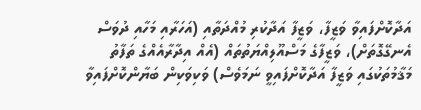އަދާކޮށްފައިވާ ވަޒީފާ، ވަޒީފާ އަދާކުރި މުއްދަތާއި (އަހަރާއި މަހާއި ދުވަސް އެނގޭގޮތަށް)، ވަޒީފާގެ މަސްއޫލިއްޔަތުތައް (އެއް އިދާރާއެއްގެ ތަފާތު މަޤާމުތަކުގައި ވަޒީފާ އަދާކޮށްފައިވީ ނަމަވެސް) ވަކިވަކިން ބަޔާންކޮށްފައިވާ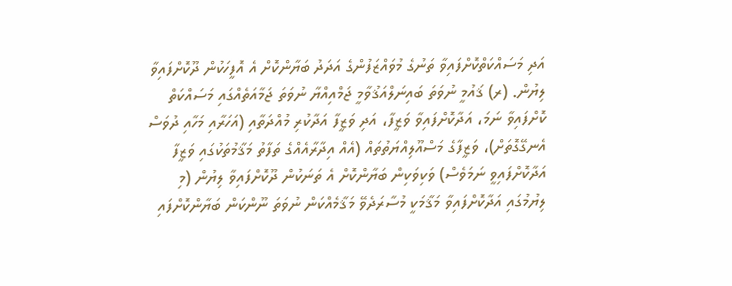އަދި މަސައްކަތްކޮށްފައިވާ ތަނުގެ މުވައްޒަފުންގެ އަދަދު ބަޔާންކޮށް އެ އޮފީހަކުން ދޫކޮށްފައިވާ ލިޔުން. (ރ) ޤައުމީ ނުވަތަ ބައިނަލްއަޤުވާމީ ޖަމްއިއްޔާ ނުވަތަ ޖަމާއަތެއްގައި މަސައްކަތް ކޮށްފައިވާ ނަމަ، އަދާކޮށްފައިވާ ވަޒީފާ، އަދި ވަޒީފާ އަދާކުރި މުއްދަތާއި (އަހަރާއި މަހާއި ދުވަސް އެނގޭގޮތަށް)، ވަޒީފާގެ މަސްއޫލިއްޔަތުތައް (އެއް އިދާރާއެއްގެ ތަފާތު މަޤާމުތަކުގައި ވަޒީފާ އަދާކޮށްފައިވީ ނަމަވެސް) ވަކިވަކިން ބަޔާންކޮށް އެ ތަނަކުން ދޫކޮށްފައިވާ ލިޔުން (މި ލިޔުމުގައި އަދާކޮށްފައިވާ މަޤާމަކީ މުސާރަދެވޭ މަޤާމެއްކަން ނުވަތަ ނޫންކަން ބަޔާންކޮށްފައި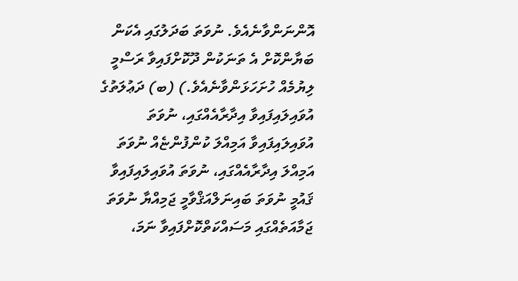އޮންނަންވާނެއެވެ. ނުވަތަ ބަދަލުގައި އެކަން ބަޔާންކޮށް އެ ތަނަކުން ދޫކޮށްފައިވާ ރަސްމީ ލިޔުމެއް ހުށަހަޅަންވާނެއެވެ.) (ބ) ދަޢުލަތުގެ އުވައިލައިފައިވާ އިދާރާއެއްގައި، ނުވަތަ އުވައިލައިފައިވާ އަމިއްލަ ކުންފުންޏެއް ނުވަތަ އަމިއްލަ އިދާރާއެއްގައި، ނުވަތަ އުވައިލައިފައިވާ ޤައުމީ ނުވަތަ ބައިނަލްއަޤްވާމީ ޖަމިއްޔާ ނުވަތަ ޖަމާއަތެއްގައި މަސައްކަތްކޮށްފައިވާ ނަމަ،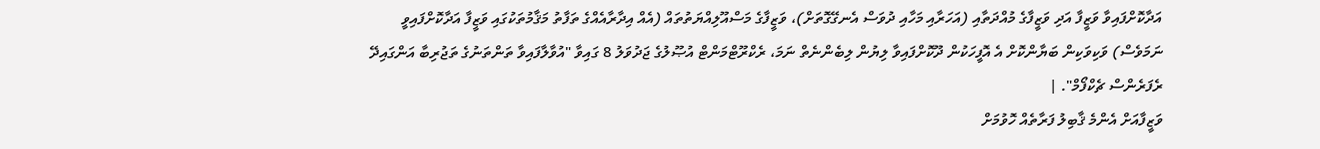އަދާކޮށްފައިވާ ވަޒީފާ އަދި ވަޒީފާގެ މުއްދަތާއި (އަހަރާއި މަހާއި ދުވަސް އެނގޭގޮތަށް)، ވަޒީފާގެ މަސްއޫލިއްޔަތުތައް (އެއް އިދާރާއެއްގެ ތަފާތު މަޤާމުތަކުގައި ވަޒީފާ އަދާކޮށްފައިވީ ނަމަވެސް) ވަކިވަކިން ބަޔާންކޮށް އެ އޮފީހަކުން ދޫކޮށްފައިވާ ލިޔުން ލިބެންނެތް ނަމަ، ރެކްރޫޓްމަންޓް އުޞޫލުގެ ޖަދުވަލު 8 ގައިވާ "އުވާލާފައިވާ ތަންތަނުގެ ތަޖުރިބާ އަންގައިދޭ ރެފަރެންސް ޗެކްފޯމް". |
ވަޒީފާއަށް އެންމެ ޤާބިލު ފަރާތެއް ހޮވުމަށް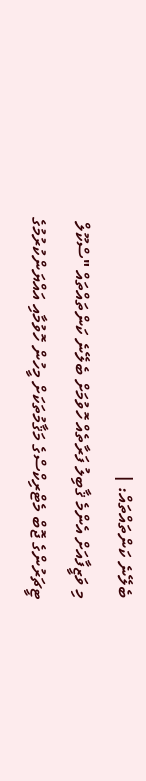ބެލޭނެ ކަންތައްތައް: |
މި ވަޒީފާއަށް އެންމެ ޤާބިލު ފަރާތެއް ހޮވުމަށް ބެލޭނެ ކަންތައްތައް "ސްކޫލް ޓީޗަރުންގެ ޖޮބް މެޓްރިކްސްގެ މަޤާމުތަކަށް މީހުން ހޮވުމާއި އައްޔަންކުރުމުގެ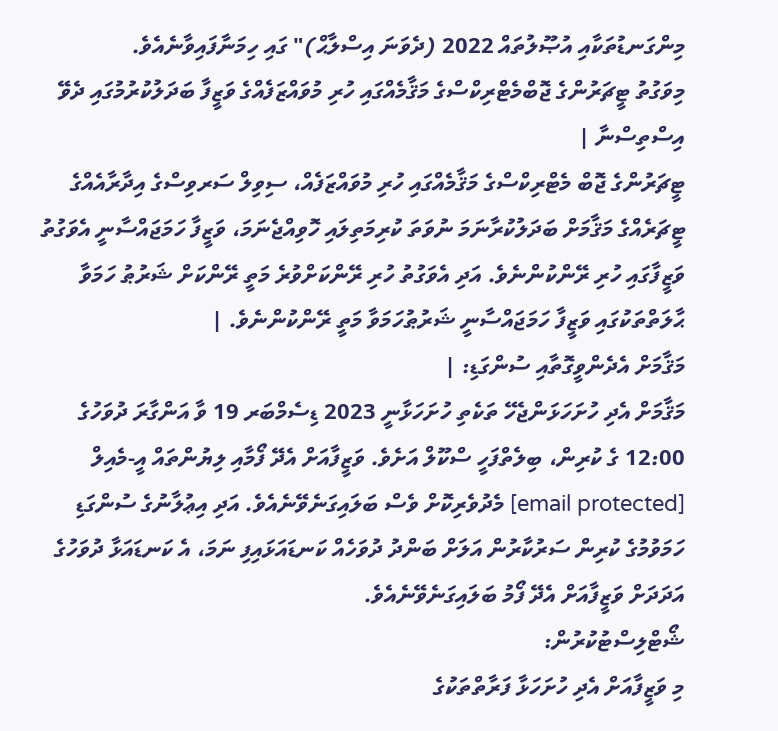މިންގަނޑުތަކާއި އުޞޫލުތައް 2022 (ދެވަނަ އިސްލާޙް)" ގައި ހިމަނާފައިވާނެއެވެ.
މިވަގުތު ޓީޗަރުންގެ ޖޮބްމެޓްރިކްސްގެ މަޤާމެއްގައި ހުރި މުވައްޒަފެއްގެ ވަޒީފާ ބަދަލުކުރުމުގައި ދެވޭ އިސްތިސްނާ |
ޓީޗަރުންގެ ޖޮބް މެޓްރިކްސްގެ މަޤާމެއްގައި ހުރި މުވައްޒަފެއް، ސިވިލް ސަރވިސްގެ އިދާރާއެއްގެ ޓީޗަރެއްގެ މަޤާމަށް ބަދަލުކުރާނަމަ ނުވަތަ ކުރިމަތިލައި ހޮވިއްޖެނަމަ، ވަޒީފާ ހަމަޖައްސާނީ އެވަގުތު ވަޒީފާގައި ހުރި ރޭންކުންނެވެ. އަދި އެވަގުތު ހުރި ރޭންކަށްވުރެ މަތީ ރޭންކަށް ޝަރުޠު ހަމަވާ ޙާލަތްތަކުގައި ވަޒީފާ ހަމަޖައްސާނީ ޝަރުޠުހަމަވާ މަތީ ރޭންކުންނެވެ. |
މަޤާމަށް އެދެންވީގޮތާއި ސުންގަޑި: |
މަޤާމަށް އެދި ހުށަހަޅަންޖެހޭ ތަކެތި ހުށަހަޅާނީ 2023 ޑިސެމްބަރ 19 ވާ އަންގާރަ ދުވަހުގެ 12:00 ގެ ކުރިން، ބިލެތްފަހީ ސްކޫލް އަށެވެ. ވަޒީފާއަށް އެދޭ ފޯމާއި ލިޔުންތައް އީ-މެއިލް [email protected] މެދުވެރިކޮށް ވެސް ބަލައިގަނެވޭނެއެވެ. އަދި އިޢުލާނުގެ ސުންގަޑި ހަމަވުމުގެ ކުރިން ސަރުކާރުން އަލަށް ބަންދު ދުވަހެއް ކަނޑައަޅައިފި ނަމަ، އެ ކަނޑައަޅާ ދުވަހުގެ އަދަދަށް ވަޒީފާއަށް އެދޭ ފޯމު ބަލައިގަނެވޭނެއެވެ.
ޝޯޓްލިސްޓުކުރުން:
މި ވަޒީފާއަށް އެދި ހުށަހަޅާ ފަރާތްތަކުގެ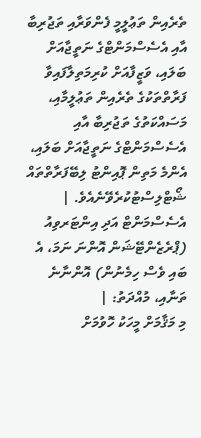ތެރެއިން ތަޢުލީމީ ފެންވަރާއި ތަޖުރިބާ އާއި އެސެސްމަންޓްގެ ނަތީޖާއަށް ބަލައި، ވަޒީފާއަށް ކުރިމަތިލާފައިވާ ފަރާތްތަކުގެ ތެރެއިން ތަޢުލީމާއި، މަސައްކަތުގެ ތަޖުރިބާ އާއި އެސެސްމަންޓްގެ ނަތީޖާއަށް ބަލައި، އެންމެ މަތިން ޕޮއިންޓު ލިބޭފަރާތްތައް ޝޯޓްލިސްޓުކުރެވޭނެއެވެ. |
އެސެސްމަންޓް އަދި އިންޓަރވިއު (ޕްރެޒެންޓޭޝަން އޮންނަ ނަމަ، އެ ބައި ވެސް ހިމެނުން) އޮންނާނެ ތަނާއި، މުއްދަތު: |
މި މަޤާމަށް މީހަކު ހޮވުމަށް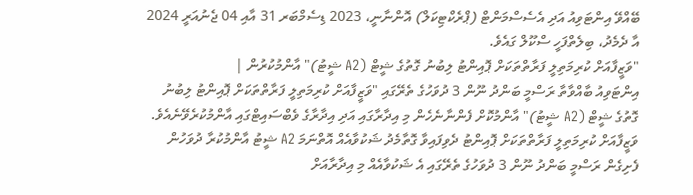ބޭއްވޭ އިންޓަވިއު އަދި އެސެސްމަންޓް (ޕްރެކްޓިކަލް) އޮންނާނީ، 2023 ޑިސެމްބަރ 31 އާއި 04 ޖެނުއަރީ 2024 އާ ދެމެދު، ބިލެތްފަހީ ސްކޫލް ގައެވެ.
"ވަޒީފާއަށް ކުރިމަތިލީ ފަރާތްތަކަށް ޕޮއިންޓު ލިބުނު ގޮތުގެ ޝީޓް (A2 ޝީޓު)" އާންމުކުރުން |
އިންޓަވިއު ބާއްވާތާ ރަސްމީ ބަންދު ނޫން 3 ދުވަހުގެ ތެރޭގައި "ވަޒީފާއަށް ކުރިމަތިލީ ފަރާތްތަކަށް ޕޮއިންޓު ލިބުނު ގޮތުގެ ޝީޓް (A2 ޝީޓު)" އާންމުކޮށް ފެންނާނެހެން މި އިދާރާގައި އަދި އިދާރާގެ ވެބްސައިޓްގައި އާންމުކުރެވޭނެއެވެ. ވަޒީފާއަށް ކުރިމަތިލީ ފަރާތްތަކަށް ޕޮއިންޓު ދެވިފައިވާ ގޮތާމެދު ޝަކުވާއެއް އޮތްނަމަ A2 ޝީޓު އާންމުކުރާ ދުވަހުން ފެށިގެން ރަސްމީ ބަންދު ނޫން 3 ދުވަހުގެ ތެރޭގައި އެ ޝަކުވާއެއް މި އިދާރާއަށް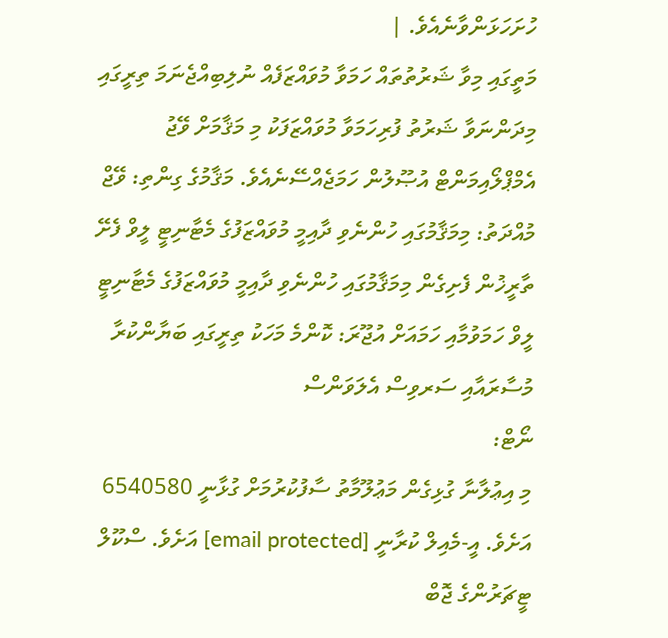ހުށަހަޅަންވާނެއެވެ. |
މަތީގައި މިވާ ޝަރުތުތައް ހަމަވާ މުވައްޒަފެއް ނުލިބިއްޖެނަމަ ތިރީގައި މިދަންނަވާ ޝަރުތު ފުރިހަމަވާ މުވައްޒަފަކު މި މަޤާމަށް ވޭޖު އެމްޕްލޯއިމަންޓް އުޞޫލުން ހަމަޖެއްސޭނެއެވެ. މަޤާމުގެ ގިންތި: ވޭޖް މުއްދަތު: މިމަޤާމުގައި ހުންނެވި ދާއިމީ މުވައްޒަފުގެ މެޓާނިޓީ ލީވް ފެށޭ ތާރީޚުން ފެށިގެން މިމަޤާމުގައި ހުންނެވި ދާއިމީ މުވައްޒަފުގެ މެޓާނިޓީ ލީވް ހަމަވުމާއި ހަމައަށް އުޖޫރަ: ކޮންމެ މަހަކު ތިރީގައި ބަޔާންކުރާ މުސާރައާއި ސަރވިސް އެލަވަންސް
ނޯޓް:
މި އިޢުލާނާ ގުޅިގެން މަޢުލޫމާތު ސާފުކުރުމަށް ގުޅާނީ 6540580 އަށެވެ. އީ-މެއިލް ކުރާނީ [email protected] އަށެވެ. ސްކޫލް ޓީޗަރުންގެ ޖޮބް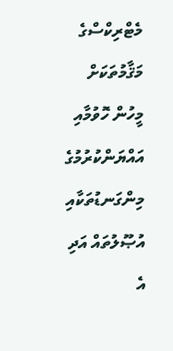މެޓްރިކްސްގެ މަޤާމުތަކަށް މީހުން ހޮވުމާއި އައްޔަންކުރުމުގެ މިންގަނޑުތަކާއި އުޞޫލުތައް އަދި އެ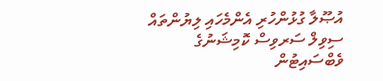އުޞޫލާ ގުޅުންހުރި އެންމެހައި ލިޔުންތައް ސިވިލް ސަރވިސް ކޮމިޝަނުގެ ވެބްސައިޓުން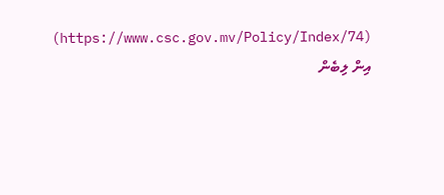(https://www.csc.gov.mv/Policy/Index/74) އިން ލިބެން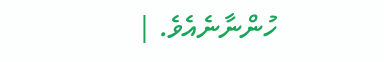ހުންނާނެއެވެ. |